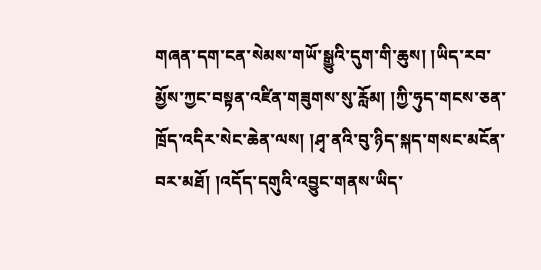གཞན་དག་ངན་སེམས་གཡོ་སྒྱུའི་དུག་གི་ཆུས། །ཡིད་རབ་མྱོས་ཀྱང་བསྟན་འཛིན་གཟུགས་སུ་རློམ། །ཀྱི་ཧུད་གངས་ཅན་ཁྲོད་འདིར་སེང་ཆེན་ལས། །ཤྭ་ནའི་བུ་ཉིད་སྐད་གསང་མངོན་བར་མཐོ། །འདོད་དགུའི་འབྱུང་གནས་ཡིད་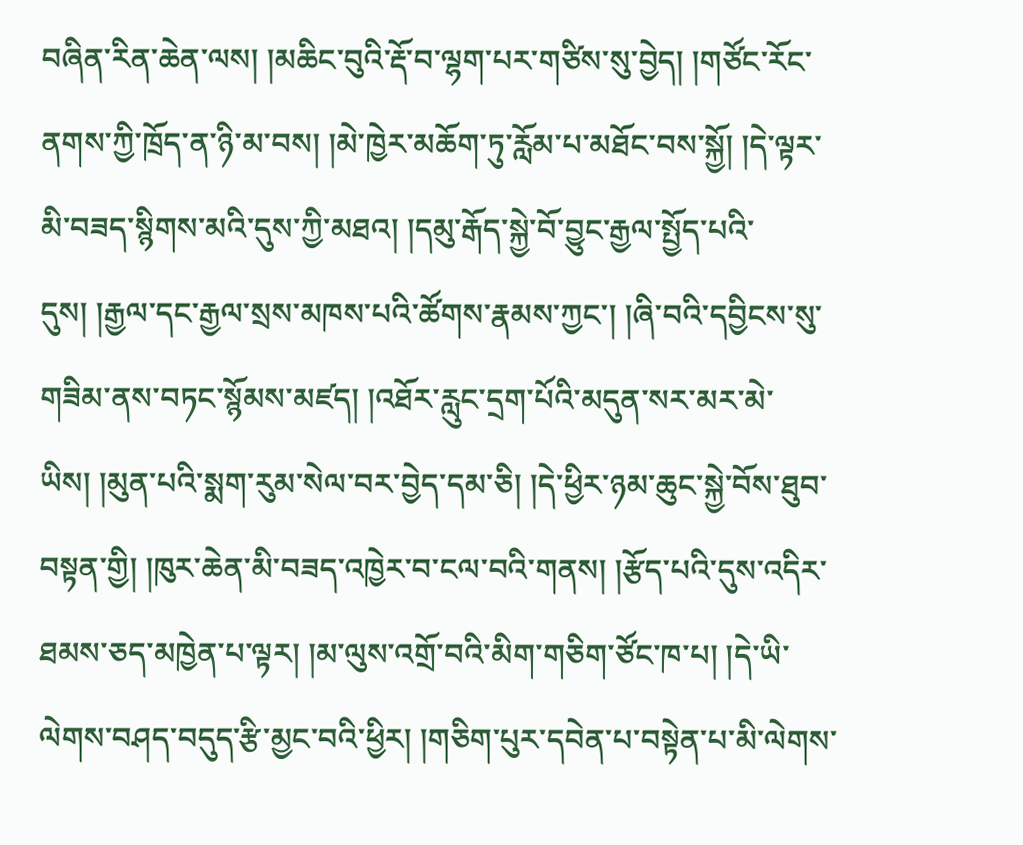བཞིན་རིན་ཆེན་ལས། །མཆིང་བུའི་རྡོ་བ་ལྷག་པར་གཙིས་སུ་བྱེད། །གཙོང་རོང་ནགས་ཀྱི་ཁྲོད་ན་ཉི་མ་བས། །མེ་ཁྱེར་མཆོག་ཏུ་རློམ་པ་མཐོང་བས་སྐྱོ། །དེ་ལྟར་མི་བཟད་སྙིགས་མའི་དུས་ཀྱི་མཐའ། །དམུ་རྒོད་སྐྱེ་བོ་བྱུང་རྒྱལ་སྤྱོད་པའི་དུས། །རྒྱལ་དང་རྒྱལ་སྲས་མཁས་པའི་ཚོགས་རྣམས་ཀྱང་། །ཞི་བའི་དབྱིངས་སུ་གཟིམ་ནས་བཏང་སྙོམས་མཛད། །འཐོར་རླུང་དྲག་པོའི་མདུན་སར་མར་མེ་ཡིས། །མུན་པའི་སྨག་རུམ་སེལ་བར་བྱེད་དམ་ཅི། །དེ་ཕྱིར་ཉམ་ཆུང་སྐྱེ་བོས་ཐུབ་བསྟན་གྱི། །ཁུར་ཆེན་མི་བཟད་འཁྱེར་བ་ངལ་བའི་གནས། །རྩོད་པའི་དུས་འདིར་ཐམས་ཅད་མཁྱེན་པ་ལྟར། །མ་ལུས་འགྲོ་བའི་མིག་གཅིག་ཙོང་ཁ་པ། །དེ་ཡི་ལེགས་བཤད་བདུད་རྩི་མྱང་བའི་ཕྱིར། །གཅིག་པུར་དབེན་པ་བསྟེན་པ་མི་ལེགས་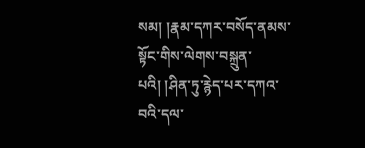སམ། །རྣམ་དཀར་བསོད་ནམས་སྟོང་གིས་ལེགས་བསྐྲུན་པའི། །ཤིན་ཏུ་རྙེད་པར་དཀའ་བའི་དལ་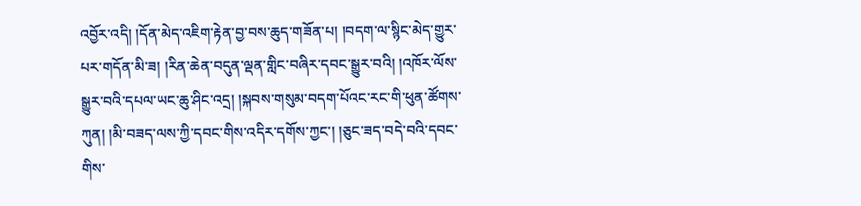འབྱོར་འདི། །དོན་མེད་འཇིག་རྟེན་བྱ་བས་ཆུད་གཟོན་པ། །བདག་ལ་སྙིང་མེད་གྱུར་པར་གདོན་མི་ཟ། །རིན་ཆེན་བདུན་ལྡན་གླིང་བཞིར་དབང་སྒྱུར་བའི། །འཁོར་ལོས་སྒྱུར་བའི་དཔལ་ཡང་ཆུ་ཤིང་འདྲ། །སྐབས་གསུམ་བདག་པོའང་རང་གི་ཕུན་ཚོགས་ཀུན། །མི་བཟད་ལས་ཀྱི་དབང་གིས་འདིར་དགོས་ཀྱང་། །ཅུང་ཟད་བདེ་བའི་དབང་གིས་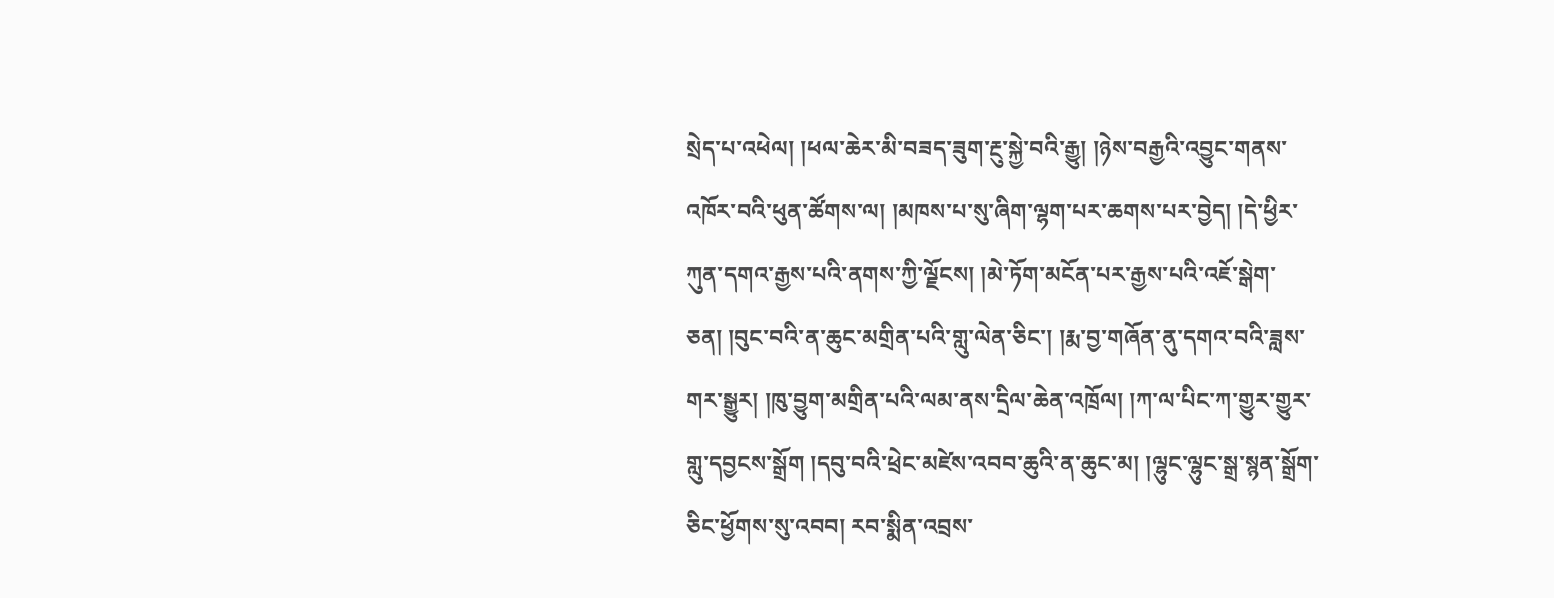སྲེད་པ་འཕེལ། །ཕལ་ཆེར་མི་བཟད་ཟུག་རྔུ་སྐྱེ་བའི་རྒྱུ། །ཉེས་བརྒྱའི་འབྱུང་གནས་འཁོར་བའི་ཕུན་ཚོགས་ལ། །མཁས་པ་སུ་ཞིག་ལྷག་པར་ཆགས་པར་བྱེད། །དེ་ཕྱིར་ཀུན་དགའ་རྒྱས་པའི་ནགས་ཀྱི་ལྗོངས། །མེ་ཏོག་མངོན་པར་རྒྱས་པའི་འཇོ་སྒེག་ཅན། །བུང་བའི་ན་ཆུང་མགྲིན་པའི་གླུ་ལེན་ཅིང་། །རྨ་བྱ་གཞོན་ནུ་དགའ་བའི་ཟླས་གར་སྒྱུར། །ཁུ་བྱུག་མགྲིན་པའི་ལམ་ནས་དྲིལ་ཆེན་འཁྲོལ། །ཀ་ལ་པིང་ཀ་གྱུར་གྱུར་གླུ་དབྱངས་སྒྲོག །དབུ་བའི་ཕྲེང་མཛེས་འབབ་ཆུའི་ན་ཆུང་མ། །ལྷུང་ལྷུང་སྒྲ་སྙན་སྒྲོག་ཅིང་ཕྱོགས་སུ་འབབ། རབ་སྨིན་འབྲས་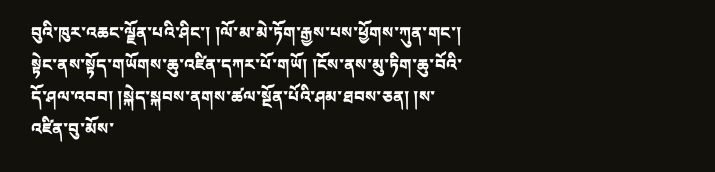བུའི་ཁུར་འཆང་ལྗོན་པའི་ཤིང་། །ལོ་མ་མེ་ཏོག་རྒྱས་པས་ཕྱོགས་ཀུན་གང་། སྟེང་ནས་སྟོད་གཡོགས་ཆུ་འཛིན་དཀར་པོ་གཡོ། །ངོས་ནས་མུ་ཏིག་ཆུ་བོའི་དོ་ཤལ་འབབ། །སྐེད་སྐབས་ནགས་ཚལ་སྔོན་པོའི་ཤམ་ཐབས་ཅན། །ས་འཛིན་བུ་མོས་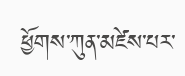ཕྱོགས་ཀུན་མཛེས་པར་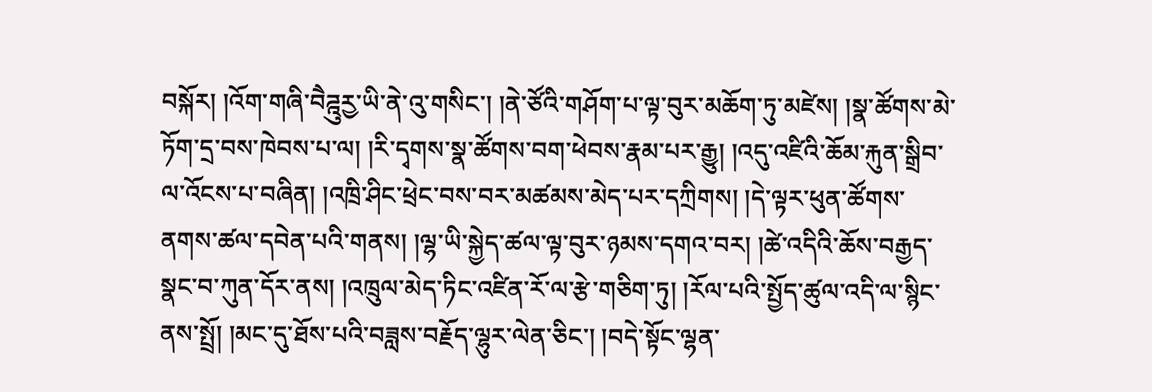བསྐོར། །འོག་གཞི་བཻཌྰུརྱ་ཡི་ནེ་འུ་གསིང་། །ནེ་ཙོའི་གཤོག་པ་ལྟ་བུར་མཆོག་ཏུ་མཛེས། །སྣ་ཚོགས་མེ་ཏོག་དྲ་བས་ཁེབས་པ་ལ། །རི་དྭགས་སྣ་ཚོགས་བག་ཕེབས་རྣམ་པར་རྒྱུ། །འདུ་འཛིའི་ཆོམ་རྐུན་སྒྲིབ་ལ་འོངས་པ་བཞིན། །འཁྲི་ཤིང་ཕྲེང་བས་བར་མཚམས་མེད་པར་དཀྲིགས། །དེ་ལྟར་ཕུན་ཚོགས་ནགས་ཚལ་དབེན་པའི་གནས། །ལྷ་ཡི་སྐྱེད་ཚལ་ལྟ་བུར་ཉམས་དགའ་བར། །ཚེ་འདིའི་ཆོས་བརྒྱད་སྣང་བ་ཀུན་དོར་ནས། །འཁྲུལ་མེད་ཏིང་འཛིན་རོ་ལ་རྩེ་གཅིག་ཏུ། །རོལ་པའི་སྤྱོད་ཚུལ་འདི་ལ་སྙིང་ནས་སྤྲོ། །མང་དུ་ཐོས་པའི་བཟླས་བརྗོད་ལྷུར་ལེན་ཅིང་། །བདེ་སྟོང་ལྷན་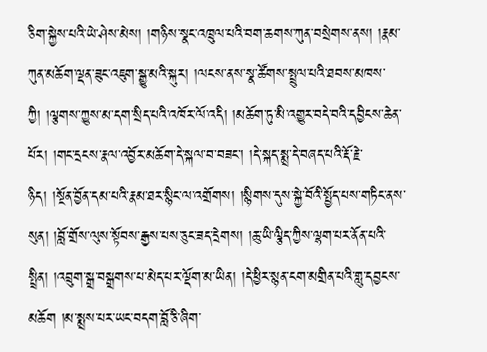ཅིག་སྐྱེས་པའི་ཡེ་ཤེས་མེས། །གཉིས་སྣང་འཁྲུལ་པའི་བག་ཆགས་ཀུན་བསྲེགས་ནས། །རྣམ་ཀུན་མཆོག་ལྡན་ཟུང་འཇུག་སྒྱུ་མའི་སྐུར། །ལངས་ནས་སྣ་ཚོགས་སྤྲུལ་པའི་ཐབས་མཁས་ཀྱི། །ལྕགས་ཀྱུས་མ་དག་སྲིད་པའི་འཁོར་ལོ་འདི། །མཆོག་ཏུ་མི་འགྱུར་བདེ་བའི་དབྱིངས་ཆེན་པོར། །གང་དྲངས་རྣལ་འབྱོར་མཆོག་དེ་སྐལ་བ་བཟང་། །དེ་སྐད་སྨྲ་དེ་བཞད་པའི་རྡོ་རྗེ་ཉིད། །སྔོན་བྱོན་དམ་པའི་རྣམ་ཐར་སྙིང་ལ་འགྲོགས། །སྙིགས་དུས་སྐྱེ་བོའི་སྤྱོད་པས་གཏིང་ནས་སུན། །བློ་གྲོས་ལུས་སྟོབས་རྒྱས་པས་ཅུང་ཟད་དྲེགས། །ཆུ་ཡི་ལྕིད་ཀྱིས་ལྷག་པར་ནོན་པའི་སྤྲིན། །འབྲུག་སྒྲ་བསྒྲགས་པ་མེད་པར་ལྡོག་མ་ཡིན། །དེ་ཕྱིར་སྙན་ངག་མགྲིན་པའི་གླུ་དབྱངས་མཆོག །མ་སྨྲས་པར་ཡང་བདག་བློ་ཅི་ཞིག་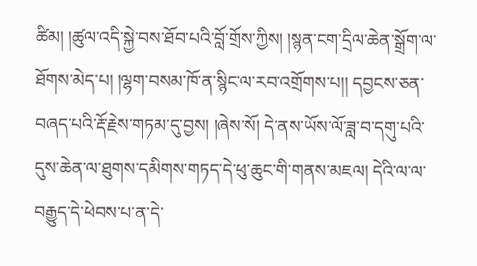ཚིམ། །ཚུལ་འདི་སྐྱེ་བས་ཐོབ་པའི་བློ་གྲོས་ཀྱིས། །སྙན་ངག་དྲིལ་ཆེན་སྒྲོག་ལ་ཐོགས་མེད་པ། །ལྷག་བསམ་ཁོ་ན་སྙིང་ལ་རབ་འགྲོགས་པ།། དབྱངས་ཅན་བཞད་པའི་རྡོ་རྗེས་གཏམ་དུ་བྱས། །ཞེས་སོ། དེ་ནས་ཡོས་ལོ་ཟླ་བ་དགུ་པའི་དུས་ཆེན་ལ་ཐུགས་དམིགས་གཏད་དེ་ཕུ་ཆུང་གི་གནས་མཇལ། དེའི་ལ་ལ་བརྒྱུད་དེ་ཕེབས་པ་ན་དེ་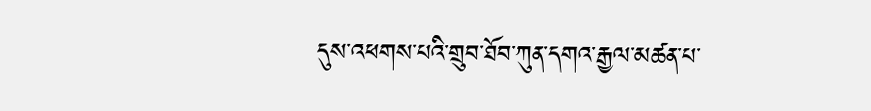དུས་འཕགས་པའི་གྲུབ་ཐོབ་ཀུན་དགའ་རྒྱལ་མཚན་པ་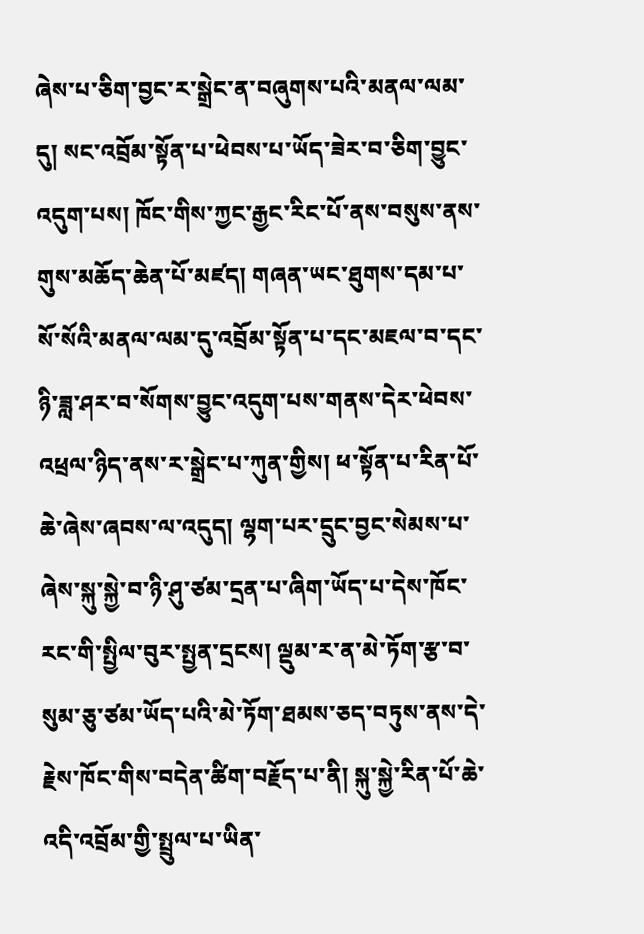ཞེས་པ་ཅིག་བྱང་ར་སྒྲེང་ན་བཞུགས་པའི་མནལ་ལམ་དུ། སང་འབྲོམ་སྟོན་པ་ཕེབས་པ་ཡོད་ཟེར་བ་ཅིག་བྱུང་འདུག་པས། ཁོང་གིས་ཀྱང་རྒྱང་རིང་པོ་ནས་བསུས་ནས་གུས་མཆོད་ཆེན་པོ་མཛད། གཞན་ཡང་ཐུགས་དམ་པ་སོ་སོའི་མནལ་ལམ་དུ་འབྲོམ་སྟོན་པ་དང་མཇལ་བ་དང་ཉི་ཟླ་ཤར་བ་སོགས་བྱུང་འདུག་པས་གནས་དེར་ཕེབས་འཕྲལ་ཉིད་ནས་ར་སྒྲེང་པ་ཀུན་གྱིས། ཕ་སྟོན་པ་རིན་པོ་ཆེ་ཞེས་ཞབས་ལ་འདུད། ལྷག་པར་དྲུང་བྱང་སེམས་པ་ཞེས་སྐུ་སྐྱེ་བ་ཉི་ཤུ་ཙམ་དྲན་པ་ཞིག་ཡོད་པ་དེས་ཁོང་རང་གི་སྤྱིལ་བུར་སྤྱན་དྲངས། ལྡུམ་ར་ན་མེ་ཏོག་རྩ་བ་སུམ་ཅུ་ཙམ་ཡོད་པའི་མེ་ཏོག་ཐམས་ཅད་བཏུས་ནས་དེ་རྗེས་ཁོང་གིས་བདེན་ཚིག་བརྗོད་པ་ནི། སྐུ་སྐྱེ་རིན་པོ་ཆེ་འདི་འབྲོམ་གྱི་སྤྲུལ་པ་ཡིན་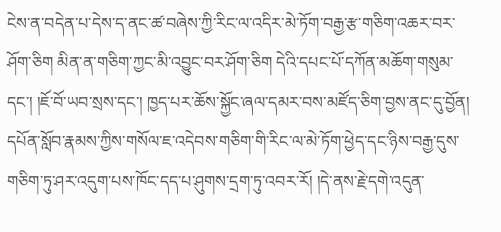ངེས་ན་བདེན་པ་དེས་ད་ནང་ཚ་བཞེས་ཀྱི་རིང་ལ་འདིར་མེ་ཏོག་བརྒྱ་རྩ་གཅིག་འཆར་བར་ཤོག་ཅིག མིན་ན་གཅིག་ཀྱང་མི་འབྱུང་བར་ཤོག་ཅིག དེའི་དཔང་པོ་དཀོན་མཆོག་གསུམ་དང་། །ཇོ་བོ་ཡབ་སྲས་དང་། ཁྱད་པར་ཆོས་སྐྱོང་ཞལ་དམར་བས་མཛོད་ཅིག་བྱས་ནང་དུ་བྱོན། དཔོན་སློབ་རྣམས་ཀྱིས་གསོལ་ཇ་འདེབས་གཅིག་གི་རིང་ལ་མེ་ཏོག་ཕྱེད་དང་ཉིས་བརྒྱ་དུས་གཅིག་ཏུ་ཤར་འདུག་པས་ཁོང་དད་པ་ཤུགས་དྲག་ཏུ་འབར་རོ། །དེ་ནས་རྗེ་དགེ་འདུན་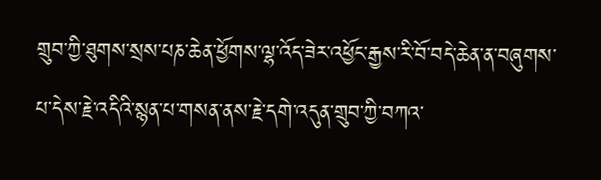གྲུབ་ཀྱི་ཐུགས་སྲས་པཎ་ཆེན་ཕྱོགས་ལྷ་འོད་ཟེར་འཕྱོང་རྒྱས་རི་བོ་བདེ་ཆེན་ན་བཞུགས་པ་དེས་རྗེ་འདིའི་སྙན་པ་གསན་ནས་རྗེ་དགེ་འདུན་གྲུབ་ཀྱི་བཀའ་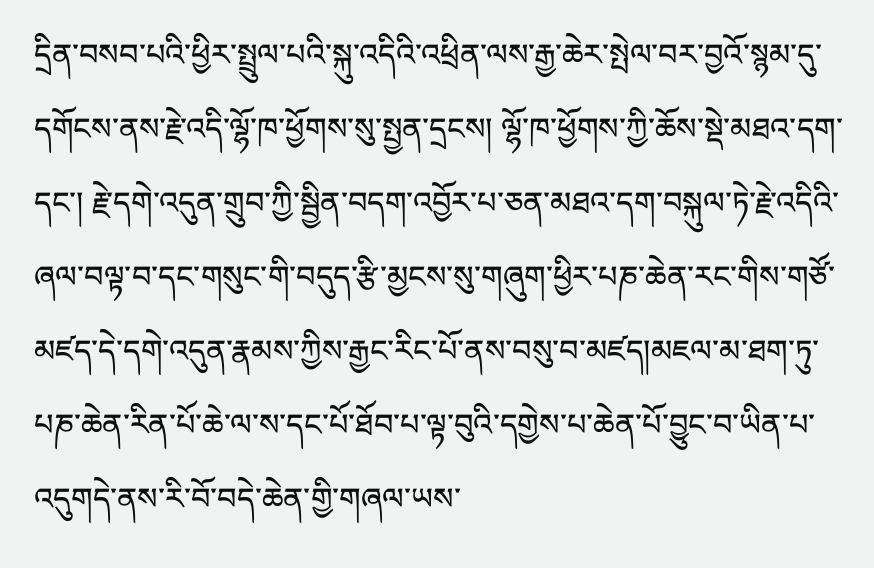དྲིན་བསབ་པའི་ཕྱིར་སྤྲུལ་པའི་སྐུ་འདིའི་འཕྲིན་ལས་རྒྱ་ཆེར་སྤེལ་བར་བྱའོ་སྙམ་དུ་དགོངས་ནས་རྗེ་འདི་ལྷོ་ཁ་ཕྱོགས་སུ་སྤྱན་དྲངས། ལྷོ་ཁ་ཕྱོགས་ཀྱི་ཆོས་སྡེ་མཐའ་དག་དང་། རྗེ་དགེ་འདུན་གྲུབ་ཀྱི་སྦྱིན་བདག་འབྱོར་པ་ཅན་མཐའ་དག་བསྐུལ་ཏེ་རྗེ་འདིའི་ཞལ་བལྟ་བ་དང་གསུང་གི་བདུད་རྩི་མྱངས་སུ་གཞུག་ཕྱིར་པཎ་ཆེན་རང་གིས་གཙོ་མཛད་དེ་དགེ་འདུན་རྣམས་ཀྱིས་རྒྱང་རིང་པོ་ནས་བསུ་བ་མཛད།མཇལ་མ་ཐག་ཏུ་པཎ་ཆེན་རིན་པོ་ཆེ་ལ་ས་དང་པོ་ཐོབ་པ་ལྟ་བུའི་དགྱེས་པ་ཆེན་པོ་བྱུང་བ་ཡིན་པ་འདུགདེ་ནས་རི་བོ་བདེ་ཆེན་གྱི་གཞལ་ཡས་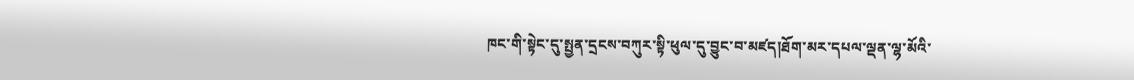ཁང་གི་སྟེང་དུ་སྤྱན་དྲངས་བཀུར་སྟི་ཕུལ་དུ་བྱུང་བ་མཛད།ཐོག་མར་དཔལ་ལྡན་ལྷ་མོའི་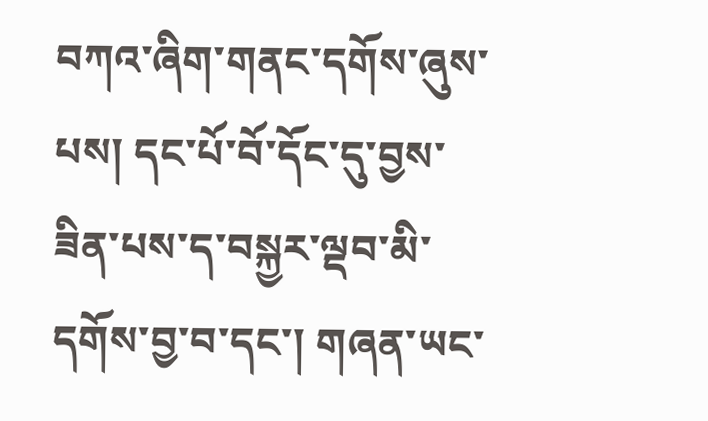བཀའ་ཞིག་གནང་དགོས་ཞུས་པས། དང་པོ་བོ་དོང་དུ་བྱས་ཟིན་པས་ད་བསྐྱར་ལྡབ་མི་དགོས་བྱ་བ་དང་། གཞན་ཡང་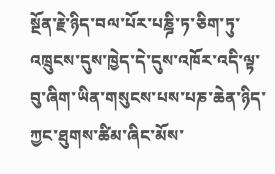སྔོན་རྗེ་ཉིད་བལ་པོར་པཎྜི་ཏ་ཅིག་ཏུ་འཁྲུངས་དུས་ཁྱེད་དེ་དུས་འཁོར་འདི་ལྟ་བུ་ཞིག་ཡིན་གསུངས་པས་པཎ་ཆེན་ཉིད་ཀྱང་ཐུགས་ཚིམ་ཞིང་མོས་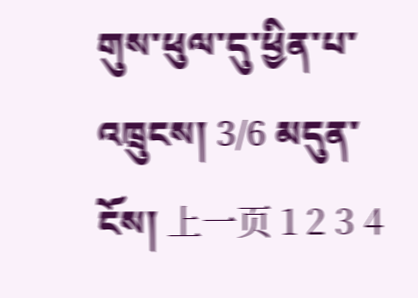གུས་ཕུལ་དུ་ཕྱིན་པ་འཁྲུངས། 3/6 མདུན་ངོས། 上一页 1 2 3 4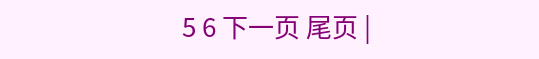5 6 下一页 尾页 |